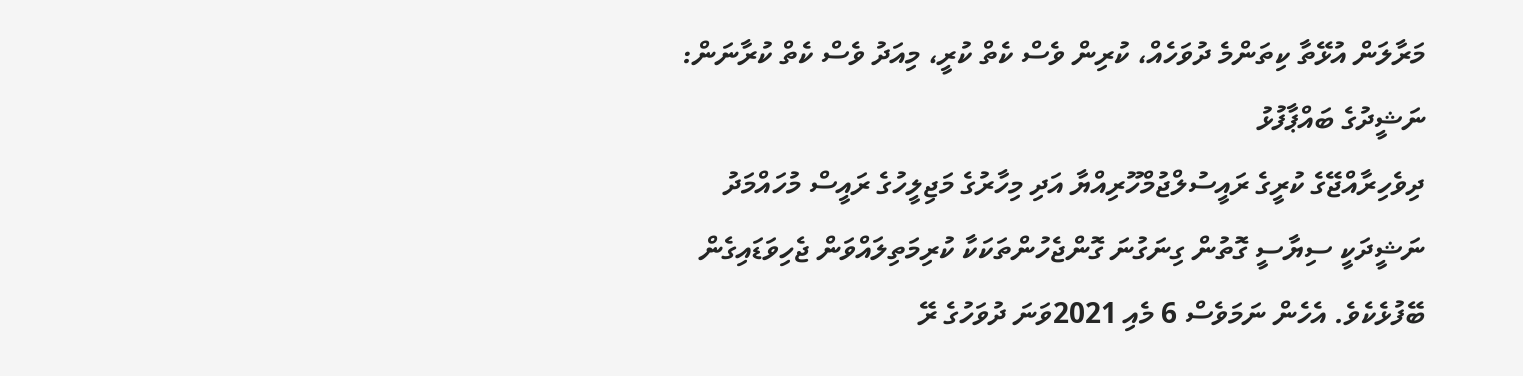މަރާލަން އުޅޭތާ ކިތަންމެ ދުވަހެއް، ކުރިން ވެސް ކެތް ކުރީ، މިއަދު ވެސް ކެތް ކުރާނަން: ނަޝީދުގެ ބައްޕާފުޅު
ދިވެހިރާއްޖޭގެ ކުރީގެ ރައީސުލްޖުމްހޫރިއްޔާ އަދި މިހާރުގެ މަޖިލީހުގެ ރައީސް މުހައްމަދު ނަޝީދަކީ ސިޔާސީ ގޮތުން ގިނަގުނަ ގޮންޖެހުންތަކަކާ ކުރިމަތިލައްވަން ޖެހިވަޑައިގެން ބޭފުޅެކެވެ. އެހެން ނަމަވެސް 6 މެއި 2021ވަނަ ދުވަހުގެ ރޭ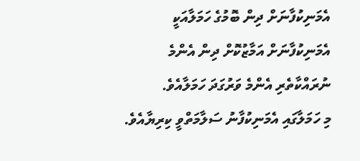އެމަނިކުފާނަށް ދިން ބޮމުގެ ހަމަލާއަކީ އެމަނިކުފާނަށް އަމާޒުކޮށް ދިން އެންމެ ނުރައްކާތެރި އެންމެ ވަރުގަދަ ހަމަލާއެވެ.
މި ހަމަލާގައި އެމަނިކުފާނު ސަލާމަތްވީ ކިރިޔާއެވެ.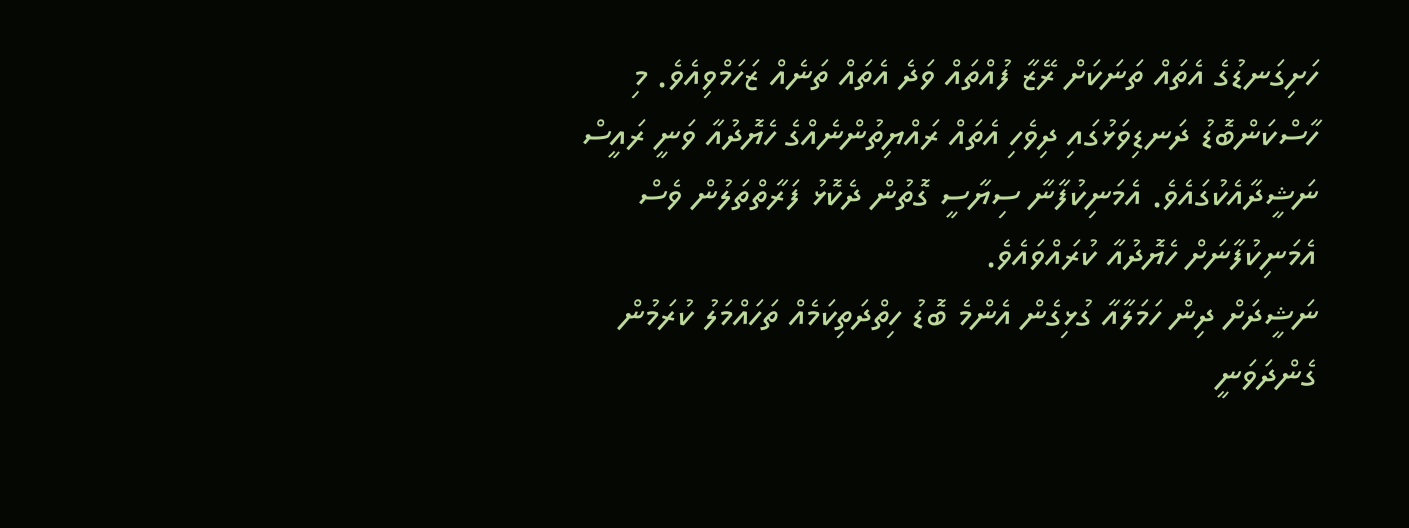ހަށިގަނޑުގެ އެތައް ތަނަކަށް ރޭޒާ ފުއްތައް ވަދެ އެތައް ތަނެއް ޒަހަމްވިއެވެ. މި ހާސްކަންބޮޑު ދަނޑިވަޅުގައި ދިވެހި އެތައް ރައްޔިތުންނެއްގެ ހެޔޮދުއާ ވަނީ ރައީސް ނަޝީދާއެކުގައެވެ. އެމަނިކުފާނާ ސިޔާސީ ގޮތުން ދެކޮޅު ފަރާތްތަލުން ވެސް އެމަނިކުފާނަށް ހެޔޮދުއާ ކުރައްވައެވެ.
ނަޝީދަށް ދިން ހަމަލާއާ ގުޅިގެން އެންމެ ބޮޑު ހިތްދަތިކަމެއް ތަހައްމަލު ކުރަމުން ގެންދަވަނީ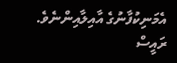އެމަނިކުފާނުގެ އާއިލާއިންނެވެ. ރައީސް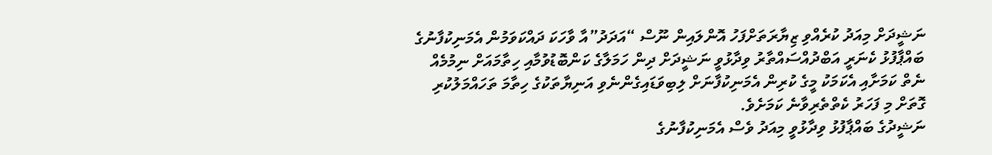ނަޝީދަށް މިއަދު ކުރެއްވި ޒިޔާރަތަށްފަހު އޮންލައިން ނޫސް “އަދަދު”އާ ވާހަކަ ދައްކަވަމުން އެމަނިކުފާނުގެ ބައްޕާފުޅު ކެނަރީ އަބްދުއްސައްތާރު ވިދާޅުވީ ނަޝީދަށް ދިން ހަމަލާގެ ކަންބޮޑުވުމާއި ހިތާމައަށް ނިމުމެއް ނެތް ކަމަށާއި އެކަމަކު މީގެ ކުރިން އެމަނިކުފާނަށް ލިބިވަޑައިގެންނެވި އަނިޔާތަކުގެ ހިތާމަ ތަހައްމަލުކުރި ގޮތަށް މި ފަހަރު ކެތްތެރިވާނެ ކަމަށެވެ.
ނަޝީދުގެ ބައްޕާފުޅު ވިދާޅުވީ މިއަދު ވެސް އެމަނިކުފާނުގެ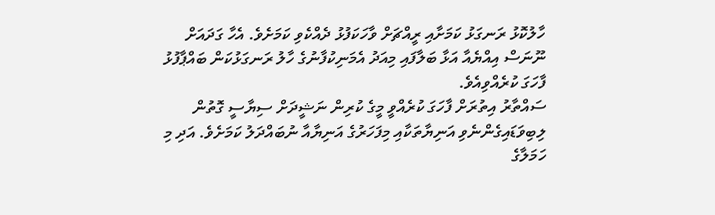ހާލުކޮޅު ރަނގަޅު ކަމަށާއި ރީއްޗަށް ވާހަކަފުޅު ދެއްކެވި ކަމަށެވެ. އެހާ ގަދައަށް ނޫނަސް އިއްޔެއާ އަޅާ ބަލާފައި މިއަދު އެމަނިކުފާނުގެ ހާލު ރަނގަޅުކަން ބައްޕާފުޅު ފާހަގަ ކުރެއްވިއެވެ.
ސައްތާރު އިތުރަށް ފާހަގަ ކުރެއްވީ މީގެ ކުރިން ނަޝީދަށް ސިޔާސީ ގޮތުން ލިބިވަޑައިގެންނެވި އަނިޔާތަކާއި މިފަހަރުގެ އަނިޔާއާ ނުބައްދަލު ކަމަށެވެ. އަދި މި ހަމަލާގެ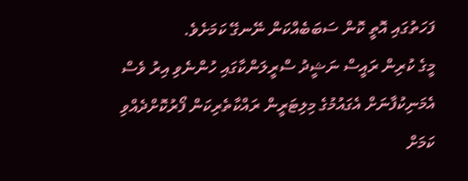ފަހަތުގައި އޮތީ ކޮން ސަބަބެއްކަން ނޭނގޭ ކަމަށެވެ.
މީގެ ކުރިން ރައީސް ނަޝީދު ސްރީލަންކާގައި ހުންނެވި އިރު ވެސް އެމަނިކުފާނަށް އެގައުމުގެ މިލިޓަރީން ރައްކާތެރިކަން ފޯރުކޮށްދެއްވި ކަމަށް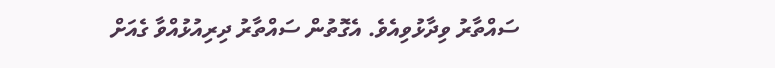ސައްތާރު ވިދާޅުވިއެވެ. އެގޮތުން ސައްތާރު ދިރިއުޅުއްވާ ގެއަށް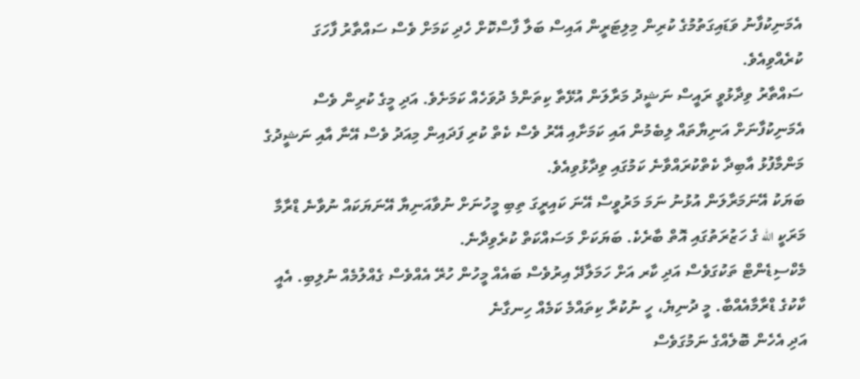އެމަނިކުފާނު ވަޑައިގަތުމުގެ ކުރިން މިލިޓަރީން އައިސް ބަލާ ފާސްކޮށް ހެދި ކަމަށް ވެސް ސައްތާރު ފާހަގަ ކުރެއްވިއެވެ.
ސައްތާރު ވިދާޅުވީ ރައީސް ނަޝީދު މަރާލަން އުޅޭތާ ކިތަންމެ ދުވަހެއް ކަމަށެވެ. އަދި މީގެ ކުރިން ވެސް އެމަނިކުފާނަށް އަނިޔާތައް ލިބެމުން އައި ކަމަށާއި އޭރު ވެސް ކެތް ކުރި ފަދައިން މިއަދު ވެސް އޭނާ އާއި ނަޝީދުގެ މަންމާފުޅު އާބިދާ ކެތްކުރައްވާނެ ކަމުގައި ވިދާޅުވިއެވެ.
ބަޔަކު އޭނަމަރާލަން އުޅުނު ނަމަ މަރުވީސް އޭނަ ކައިރީގަ ތިބި މީހުނަށް ނުވާއަނިޔާ އޭނަޔަކައް ނުވާނެ ޑްރާމާ
މަރަކީ الله ގެ ހަޒުރަތުގައި އޮތް ބާރެކެ. ބަޔަކަށް މަސައްކަތް ކުރެވިދާނެ.
މެކްސިޑެންޓް ތަކުގަވެސް އަދި ކާރ އަށް ހަމަލާދޭ އިރުވެސް ބައެއް މީހުން ހުރޭ އެއްވެސް ގެއްލުމެއް ނުލިބި. އެއީ ކާކުގެ ޑްރާމާއެއްބާ. މީ ދުނިޔެ، ހީ ނުކުރާ ކިތައްމެ ކަމެއް ހިނގާނެ
އަދި އެހެން ބޮލެއްގެ ނަމުގަވެސް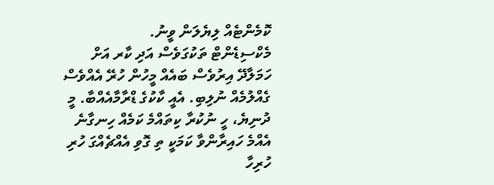ކޮމެންޓެއް ލިޔެލަން ވީނު.
މެކްސިޑެންޓް ތަކުގަވެސް އަދި ކާރ އަށް ހަމަލާދޭ އިރުވެސް ބައެއް މީހުން ހުރޭ އެއްވެސް ގެއްލުމެއް ނުލިބި. އެއީ ކާކުގެ ޑްރާމާއެއްބާ. މީ ދުނިޔެ، ހީ ނުކުރާ ކިތައްމެ ކަމެއް ހިނގާނެ
އެއްމެ ހައިރާންވާ ކަމަކީ ތި ގޮވި އެއްޗެއްގަ ހުރި ހުރިހާ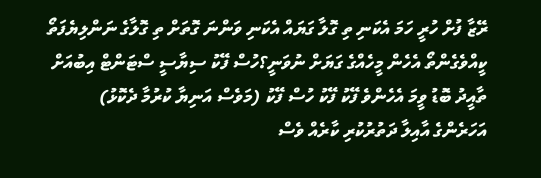ރޭޒާ ފުށް ހުރީ ހަމަ އެކަނި ތި ގޮލާ ގަޔައް އެކަނި ވަންނަ ގޮތަށް ތި ގޮލާގެ ނަންލިޔެފަތޯ ކީއްވެގެންތޯ އެހެން މީހެއްގެ ގަޔަށް ނުވަނީ؟ހުސް ފޭކު ސިޔާސީ ސްޓަންޓް އިބުއަށް ތާއީދު ބޮޑު ވީމަ އެހެންވެ ފޭކު ފޭކު ހުސް ފޭކު (މަވެސް އަނިޔާ ކުރުމާ ދެކޮޅު)
އަހަރެންގެ އާއިލާ ދަތުރުކުރި ކާރެއް ވެސް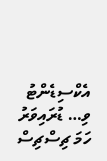އެކްސިޑެންޓު ވި… ޑުރައިވަރު ހަމަ ޗިސްޗިސް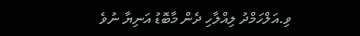ވި.އަލްހަމްދު ލިއްލާހި ދެން މާބޮޑު އަނިޔާ ނުވެ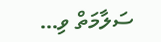ސަލާމަތް ވި…